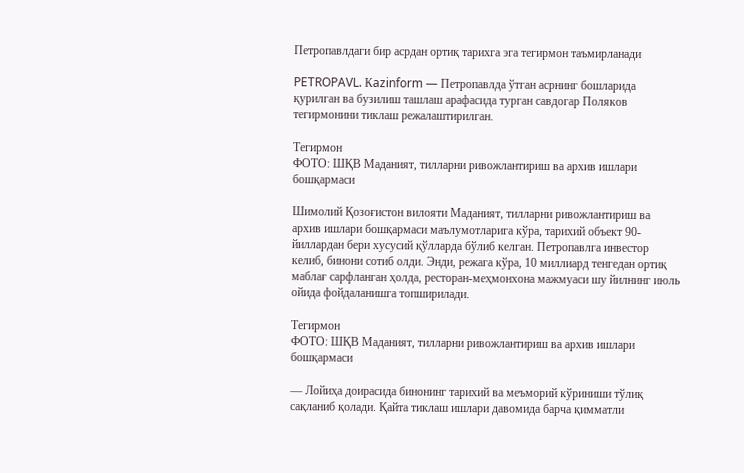Петропавлдаги бир асрдан ортиқ тарихга эга тегирмон таъмирланади

PETROPAVL. Кazinform — Петропавлда ўтган асрнинг бошларида қурилган ва бузилиш ташлаш арафасида турган савдогар Поляков тегирмонини тиклаш режалаштирилган.

Тегирмон
ФОТО: ШҚВ Маданият, тилларни ривожлантириш ва архив ишлари бошқармаси

Шимолий Қозоғистон вилояти Маданият, тилларни ривожлантириш ва архив ишлари бошқармаси маълумотларига кўра, тарихий объект 90-йиллардан бери хусусий қўлларда бўлиб келган. Петропавлга инвестор келиб, бинони сотиб олди. Энди, режага кўра, 10 миллиард тенгедан ортиқ маблағ сарфланган ҳолда, ресторан-меҳмонхона мажмуаси шу йилнинг июль ойида фойдаланишга топширилади.

Тегирмон
ФОТО: ШҚВ Маданият, тилларни ривожлантириш ва архив ишлари бошқармаси

— Лойиҳа доирасида бинонинг тарихий ва меъморий кўриниши тўлиқ сақланиб қолади. Қайта тиклаш ишлари давомида барча қимматли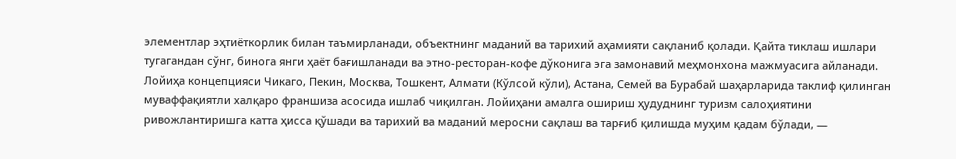элементлар эҳтиёткорлик билан таъмирланади, объектнинг маданий ва тарихий аҳамияти сақланиб қолади. Қайта тиклаш ишлари тугагандан сўнг, бинога янги ҳаёт бағишланади ва этно-ресторан-кофе дўконига эга замонавий меҳмонхона мажмуасига айланади. Лойиҳа концепцияси Чикаго, Пекин, Москва, Тошкент, Алмати (Кўлсой кўли), Астана, Семей ва Бурабай шаҳарларида таклиф қилинган муваффақиятли халқаро франшиза асосида ишлаб чиқилган. Лойиҳани амалга ошириш ҳудуднинг туризм салоҳиятини ривожлантиришга катта ҳисса қўшади ва тарихий ва маданий меросни сақлаш ва тарғиб қилишда муҳим қадам бўлади, —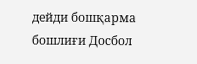дейди бошқарма бошлиғи Досбол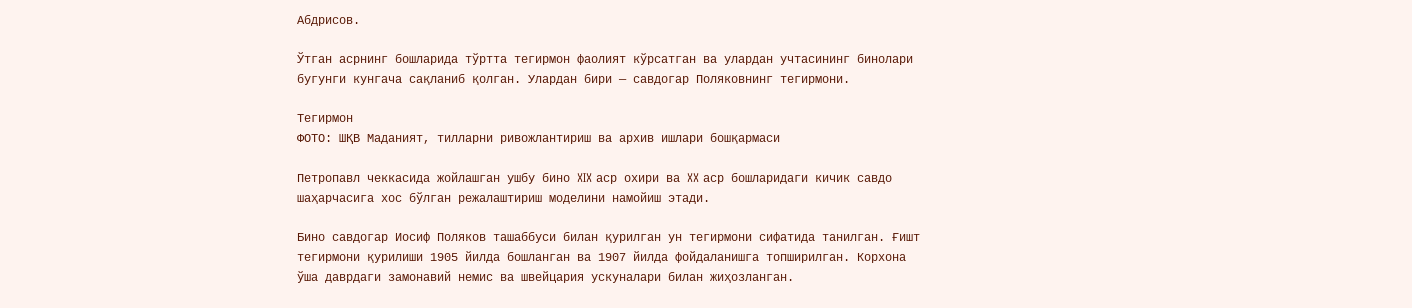Абдрисов.

Ўтган асрнинг бошларида тўртта тегирмон фаолият кўрсатган ва улардан учтасининг бинолари бугунги кунгача сақланиб қолган. Улардан бири — савдогар Поляковнинг тегирмони.

Тегирмон
ФОТО: ШҚВ Маданият, тилларни ривожлантириш ва архив ишлари бошқармаси

Петропавл чеккасида жойлашган ушбу бино XIX аср охири ва XX аср бошларидаги кичик савдо шаҳарчасига хос бўлган режалаштириш моделини намойиш этади.

Бино савдогар Иосиф Поляков ташаббуси билан қурилган ун тегирмони сифатида танилган. Ғишт тегирмони қурилиши 1905 йилда бошланган ва 1907 йилда фойдаланишга топширилган. Корхона ўша даврдаги замонавий немис ва швейцария ускуналари билан жиҳозланган.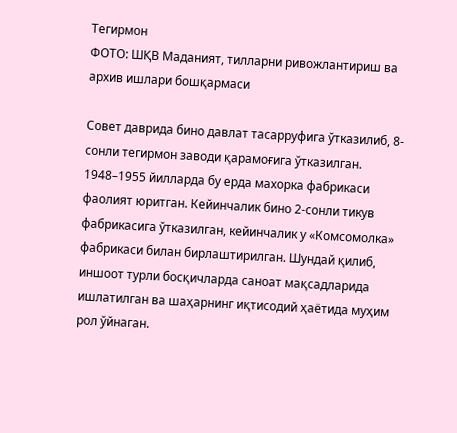Тегирмон
ФОТО: ШҚВ Маданият, тилларни ривожлантириш ва архив ишлари бошқармаси

Совет даврида бино давлат тасарруфига ўтказилиб, 8-сонли тегирмон заводи қарамоғига ўтказилган. 1948–1955 йилларда бу ерда махорка фабрикаси фаолият юритган. Кейинчалик бино 2-сонли тикув фабрикасига ўтказилган, кейинчалик у «Комсомолка» фабрикаси билан бирлаштирилган. Шундай қилиб, иншоот турли босқичларда саноат мақсадларида ишлатилган ва шаҳарнинг иқтисодий ҳаётида муҳим рол ўйнаган.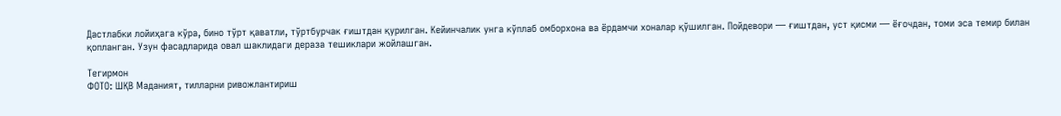Дастлабки лойиҳага кўра, бино тўрт қаватли, тўртбурчак ғиштдан қурилган. Кейинчалик унга кўплаб омборхона ва ёрдамчи хоналар қўшилган. Пойдевори — ғиштдан, уст қисми — ёғочдан, томи эса темир билан қопланган. Узун фасадларида овал шаклидаги дераза тешиклари жойлашган.

Тегирмон
ФОТО: ШҚВ Маданият, тилларни ривожлантириш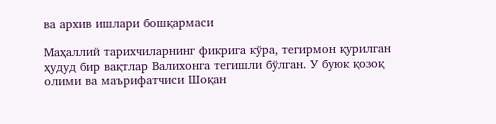ва архив ишлари бошқармаси

Маҳаллий тарихчиларнинг фикрига кўра, тегирмон қурилган ҳудуд бир вақтлар Валихонга тегишли бўлган. У буюк қозоқ олими ва маърифатчиси Шоқан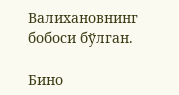Валихановнинг бобоси бўлган.

Бино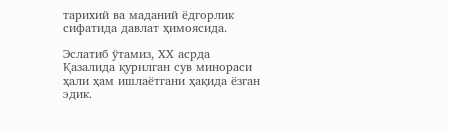тарихий ва маданий ёдгорлик сифатида давлат ҳимоясида.

Эслатиб ўтамиз, ХХ асрда Қазалида қурилган сув минораси ҳали ҳам ишлаётгани ҳақида ёзган эдик.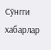Сўнгги хабарлар